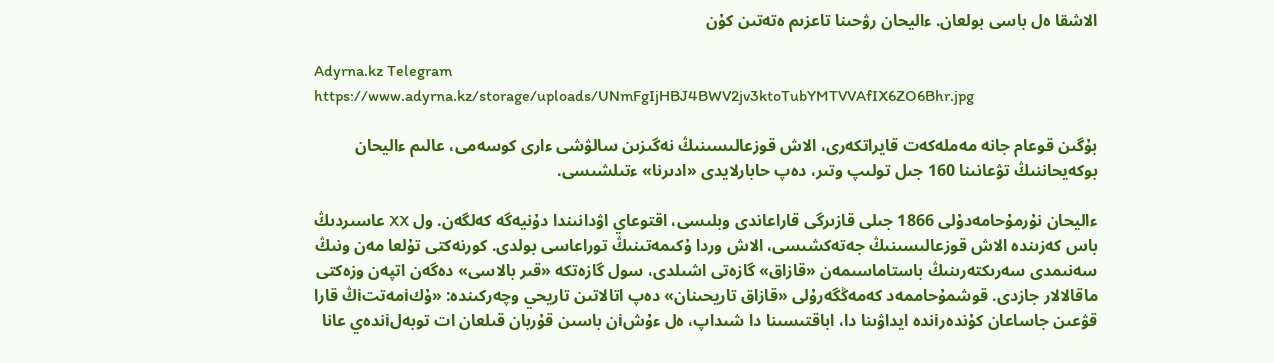الاشقا ەل باسى بولعان. ءاليحان رۋحىنا تاعزىم ەتەتىن كۇن

Adyrna.kz Telegram
https://www.adyrna.kz/storage/uploads/UNmFgIjHBJ4BWV2jv3ktoTubYMTVVAfIX6ZO6Bhr.jpg

بۇگىن قوعام جانە مەملەكەت قايراتكەرى، الاش قوزعالىسىنىڭ نەگىزىن سالۋشى ءارى كوسەمى، عالىم ءاليحان بوكەيحاننىڭ تۋعانىنا 160 جىل تولىپ وتىر، دەپ حابارلايدى «ادىرنا» ءتىلشىسى.

ءاليحان نۇرمۇحامەدۇلى 1866 جىلى قازىرگى قاراعاندى وبلىسى، اقتوعاي اۋدانىندا دۇنيەگە كەلگەن. ول XX عاسىردىڭ باس كەزىندە الاش قوزعالىسىنىڭ جەتەكشىسى، الاش وردا ۇكىمەتىنىڭ توراعاسى بولدى. كورنەكتى تۇلعا مەن ونىڭ سەنىمدى سەرىكتەرىنىڭ باستاماسىمەن «قازاق» گازەتى اشىلدى، سول گازەتكە «قىر بالاسى» دەگەن اتپەن وزەكتى ماقالالار جازدى. قوشمۇحاممەد كەمەڭگەرۇلى «قازاق تاريحىنان» دەپ اتالاتىن تاريحي وچەركىندە: «ۇكiمەتتiڭ قارا قۋعىن جاساعان كۇندەرiندە ايداۋىنا دا، اباقتىسىنا دا شىداپ، ەل ءۇشiن باسىن قۇربان قىلعان ات توبەلiندەي عانا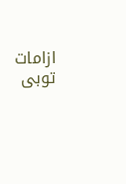ازامات توبى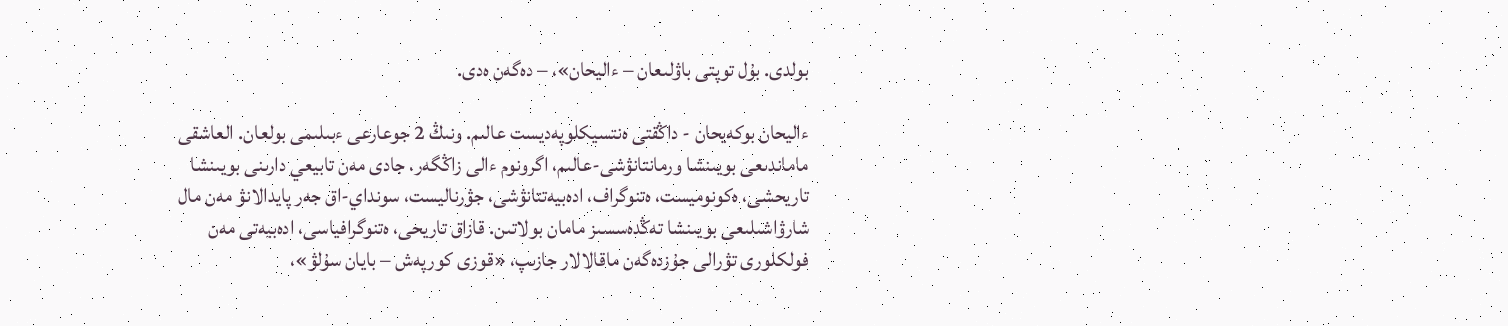بولدى. بۇل توپتى باۋلىعان – ءاليحان»، – دەگەن ەدى.

ءاليحان بوكەيحان - داڭقتى ەنتسيكلوپەديست عالىم. ونىڭ 2 جوعارعى ءبىلىمى بولعان. العاشقى ماماندىعى بويىنشا ورمانتانۋشى-عالىم، اگرونوم ءالى زاڭگەر، جادى مەن تابيعي دارىنى بويىنشا تاريحشى، ەكونوميست، ەتنوگراف، ادەبيەتتانۋشى، جۋرناليست، سونداي-اق جەر پايدالانۋ مەن مال شارۋاشىلىعى بويىنشا تەڭدەسسىز مامان بولاتىن. قازاق تاريحى، ەتنوگرافياسى، ادەبيەتى مەن فولكلورى تۋرالى جۇزدەگەن ماقالالار جازىپ، «قوزى كورپەش – بايان سۇلۋ»،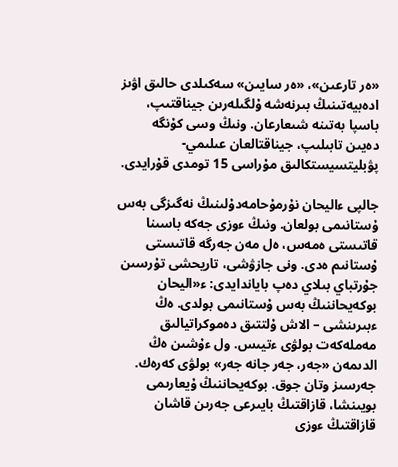«ەر تارعىن»، «ەر سايىن» سەكىلدى حالىق اۋىز ادەبيەتىنىڭ بىرنەشە ۇلگىلەرىن جيناقتىپ، باسپا بەتىنە شىعارعان. ونىڭ وسى كۇنگە دەيىن تابىلىپ، جيناقتالعان عىلىمي-پۋبليتسيستكالىق مۇراسى 15 تومدى قۇرايدى.

جالپى ءاليحان نۇرمۇحامەدۇلىنىڭ نەگىزگى بەس ۇستانىمى بولعان. ونىڭ ءوزى جەكە باسىنا قاتىستى ەمەس، ەل مەن جەرگە قاتىستى ۇستانىم ەدى. ونى جازۋشى، تاريحشى تۇرسىن جۇرتباي بىلاي دەپ باياندايدى: ء«اليحان بوكەيحاننىڭ بەس ۇستانىمى بولدى. ەڭ ءبىرىنشى – الاش ۇلتتىق دەموكراتيالىق مەملەكەت بولۋى ءتيىس. ول ءۇشىن ەڭ الدىمەن «جەر، جەر جانە جەر» بولۋى كەرەك. جەرسىز وتان جوق. بوكەيحاننىڭ ۇيعارىمى بويىنشا، قازاقتىڭ بايىرعى جەرىن قاشان قازاقتىڭ ءوزى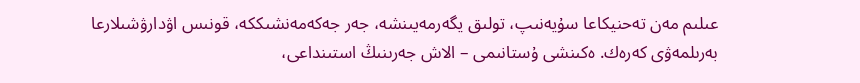عىلىم مەن تەحنيكاعا سۇيەنىپ، تولىق يگەرمەيىنشە، جەر جەكەمەنشىككە، قونىس اۋدارۋشىلارعا بەرىلمەۋى كەرەك. ەكىنشى ۇستانىمى – الاش جەرىنىڭ استىنداعى،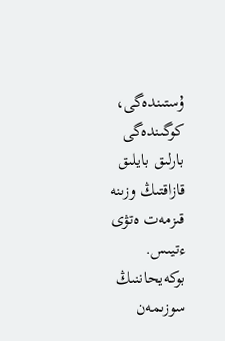ۇستىندەگى، كوگىندەگى بارلىق بايلىق قازاقتىڭ وزىنە قىزمەت ەتۋى ءتيىس. بوكەيحاننىڭ سوزىمەن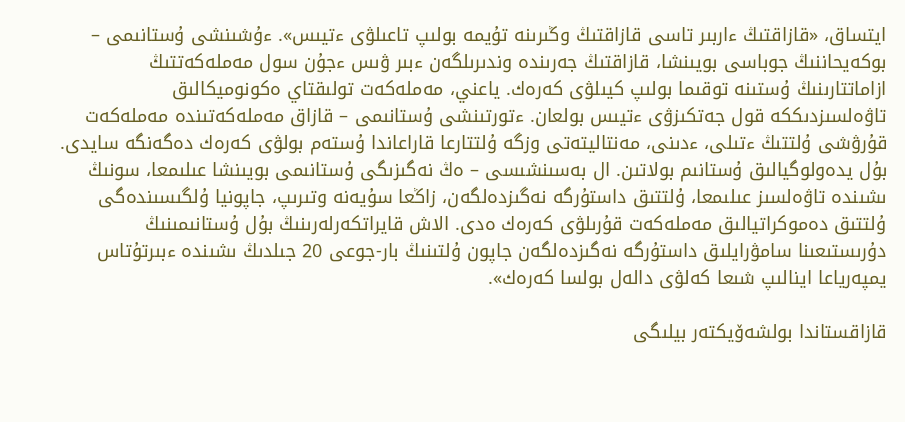ايتساق، «قازاقتىڭ ءاربىر تاسى قازاقتىڭ وڭىرىنە تۇيمە بولىپ تاعىلۋى ءتيىس». ءۇشىنشى ۇستانىمى – بوكەيحاننىڭ جوباسى بويىنشا، قازاقتىڭ جەرىندە وندىرىلگەن ءبىر ۋىس ءجۇن سول مەملەكەتتىڭ ازاماتتارىنىڭ ۇستىنە توقىما بولىپ كيىلۋى كەرەك. ياعني، مەملەكەت تولىقتاي ەكونوميكالىق تاۋەلسىزدىككە قول جەتكىزۋى ءتيىس بولعان. ءتورتىنشى ۇستانىمى – قازاق مەملەكەتىندە مەملەكەت قۇرۋشى ۇلتتىڭ ءتىلى، ءدىنى، مەنتاليتەتى وزگە ۇلتتارعا قاراعاندا ۇستەم بولۋى كەرەك دەگەنگە سايدى. بۇل يدەولوگيالىق ۇستانىم بولاتىن. ال بەسىنشىسى – ەڭ نەگىزىگى ۇستانىمى بويىنشا عىلىمعا، سونىڭ ىشىندە تاۋەلسىز عىلىمعا، ۇلتتىق داستۇرگە نەگىزدەلگەن، زاڭعا سۇيەنە وتىرىپ، جاپونيا ۇلگىسىندەگى ۇلتتىق دەموكراتيالىق مەملەكەت قۇرىلۋى كەرەك ەدى. الاش قايراتكەرلەرىنىڭ بۇل ۇستانىمىنىڭ دۇرىستىعىنا سامۋرايلىق داستۇرگە نەگىزدەلگەن جاپون ۇلتىنىڭ بار-جوعى 20 جىلدىڭ ىشىندە ءبىرتۇتاس يمپەرياعا اينالىپ شىعا كەلۋى دالەل بولسا كەرەك».

قازاقستاندا بولشەۆيكتەر بيلىگى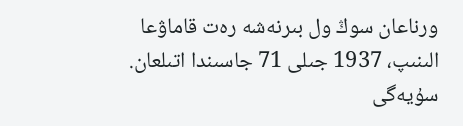ورناعان سوڭ ول بىرنەشە رەت قاماۋعا الىنىپ، 1937 جىلى 71 جاسىندا اتىلعان. سۇيەگى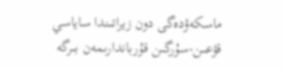ماسكەۋدەگى دون زيراتىندا ساياسي قۋعىن-سۇرگىن قۇرباندارىمەن بىرگە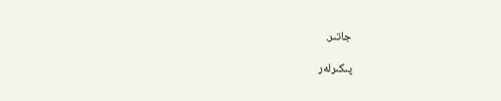جاتىر.

پىكىرلەر